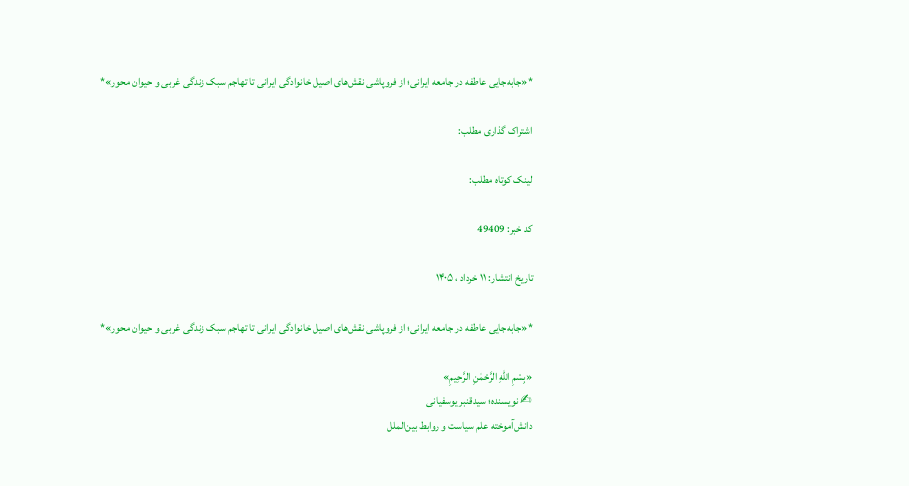*«جابه‌جایی عاطفه در جامعه ایرانی؛ از فروپاشی نقش‌های اصیل خانوادگی ایرانی تا تهاجم سبک زندگی غربی و حیوان‌ محور»*

اشتراک گذاری مطلب:

لینک کوتاه مطلب:

کد خبر: 49409

تاریخ انتشار: ۱۱ خرداد ، ۱۴۰۵

*«جابه‌جایی عاطفه در جامعه ایرانی؛ از فروپاشی نقش‌های اصیل خانوادگی ایرانی تا تهاجم سبک زندگی غربی و حیوان‌ محور»*

«بِسْمِ اللهِ الرَّحْمٰنِ الرَّحِیمِ»
✍ نویسنده؛ سیدقنبر یوسفیانی
دانش‌آموخته علم سیاست و روابط بین‌الملل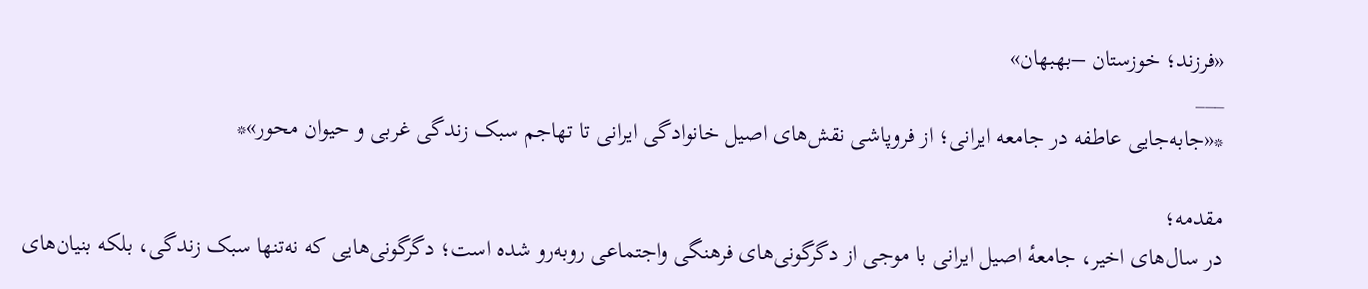«فرزند؛ خوزستان –بهبهان»
___
*«جابه‌جایی عاطفه در جامعه ایرانی؛ از فروپاشی نقش‌های اصیل خانوادگی ایرانی تا تهاجم سبک زندگی غربی و حیوان‌ محور»*

مقدمه؛
در سال‌های اخیر، جامعهٔ اصیل ایرانی با موجی از دگرگونی‌های فرهنگی واجتماعی روبه‌رو شده است؛ دگرگونی‌هایی که نه‌تنها سبک زندگی، بلکه بنیان‌های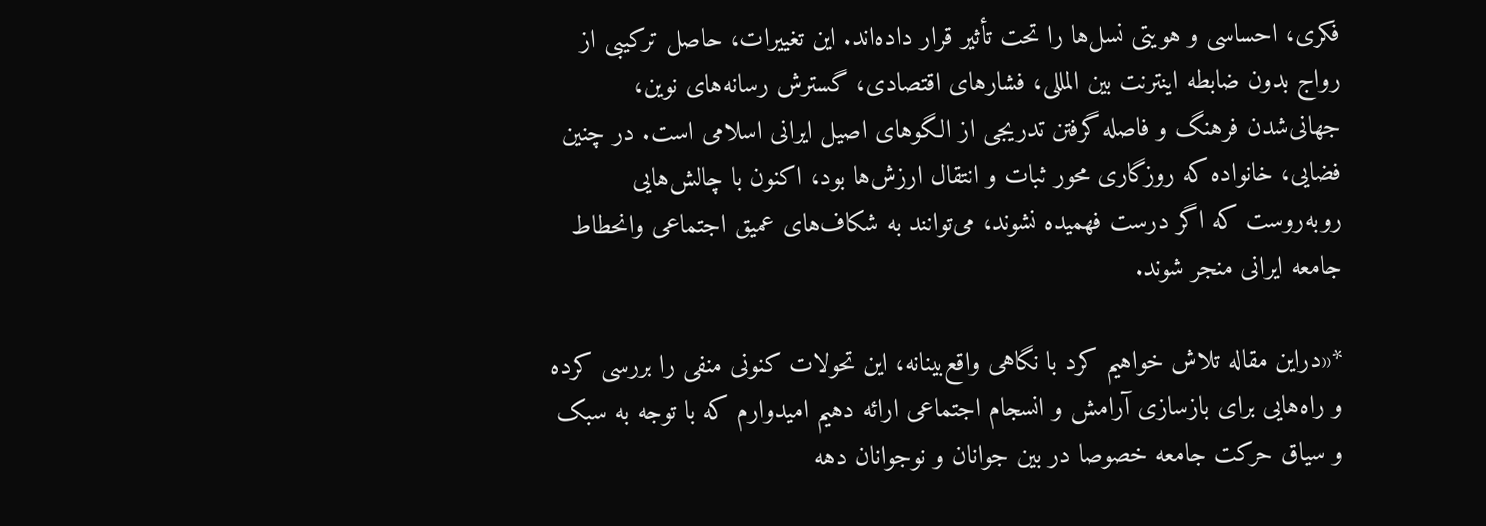فکری، احساسی و هویتی نسل‌ها را تحت تأثیر قرار داده‌اند. این تغییرات، حاصل ترکیبی از رواج بدون ضابطه اینترنت بین المللی، فشارهای اقتصادی، گسترش رسانه‌های نوین، جهانی‌شدن فرهنگ و فاصله گرفتن تدریجی از الگوهای اصیل ایرانی اسلامی است. در چنین فضایی، خانواده که روزگاری محور ثبات و انتقال ارزش‌ها بود، اکنون با چالش‌هایی روبه‌روست که اگر درست فهمیده نشوند، می‌توانند به شکاف‌های عمیق اجتماعی وانحطاط جامعه ایرانی منجر شوند.

*«دراین مقاله تلاش خواهیم کرد با نگاهی واقع‌بینانه، این تحولات کنونی منفی را بررسی کرده و راه‌هایی برای بازسازی آرامش و انسجام اجتماعی ارائه دهیم امیدوارم که با توجه به سبک و سیاق حرکت جامعه خصوصا در بین جوانان و نوجوانان دهه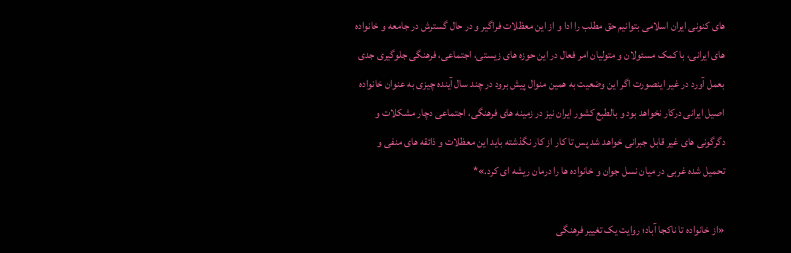های کنونی ایران اسلامی بتوانیم حق مطلب را ادا و از این معظلات فراگیر و در حال گسترش در جامعه و خانواده های ایرانی، با کمک مسئولان و متولیان امر فعال در این حوزه های زیستی، اجتماعی، فرهنگی جلوگیری جدی بعمل آورد در غیر اینصورت اگر این وضعیت به همین منوال پیش برود در چند سال آینده چیزی به عنوان خانواده اصیل ایرانی درکار نخواهد بود و بالطبع کشور ایران نیز در زمینه های فرهنگی، اجتماعی دچار مشکلات و دگرگونی های غیر قابل جبرانی خواهد شد پس تا کار از کار نگذشته باید این معظلات و ذائقه های منفی و تحمیل شده غربی در میان نسل جوان و خانواده ها را درمان ریشه ای کرد.»*

«از خانواده تا ناکجا آباد؛ روایت یک تغییر فرهنگی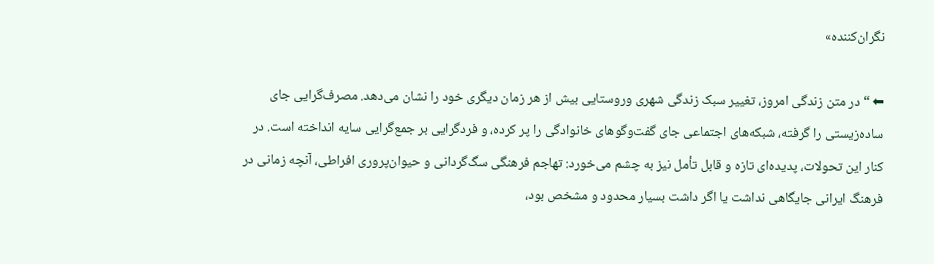نگران‌کننده»

⬅ “در متن زندگی امروز، تغییر سبک زندگی شهری وروستایی بیش از هر زمان دیگری خود را نشان می‌دهد. مصرف‌گرایی جای ساده‌زیستی را گرفته، شبکه‌های اجتماعی جای گفت‌وگوهای خانوادگی را پر کرده، و فردگرایی بر جمع‌گرایی سایه انداخته است. در کنار این تحولات، پدیده‌ای تازه و قابل تأمل نیز به چشم می‌خورد: تهاجم فرهنگی سگ‌گردانی و حیوان‌پروری افراطی، آنچه زمانی در فرهنگ ایرانی جایگاهی نداشت یا اگر داشت بسیار محدود و مشخص بود،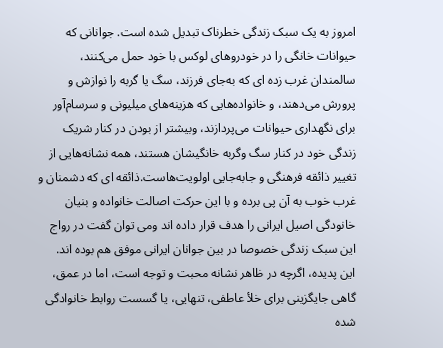امروز به یک سبک زندگی خطرناک تبدیل شده است. جوانانی که حیوانات خانگی را در خودروهای لوکس با خود حمل می‌کنند، سالمندان غرب زده ای که به‌جای فرزند، سگ یا گربه را نوازش و پرورش می‌دهند، و خانواده‌هایی که هزینه‌های میلیونی و سرسام‌آور برای نگهداری حیوانات می‌پردازند، وبیشتر از بودن در کنار شریک زندگی خود در کنار سگ وگربه خانگیشان هستند، همه نشانه‌هایی از تغییر ذائقه فرهنگی و جابه‌جایی اولویت‌هاست.ذائقه ای که دشمنان و غرب خوب به آن پی برده و با این حرکت اصالت خانواده و بنیان خانودگی اصیل ایرانی را هدف قرار داده اند ومی توان گفت در رواج این سبک زندگی خصوصا در بین جوانان ایرانی موفق هم بوده اند.
این پدیده، اگرچه در ظاهر نشانه محبت و توجه است، اما در عمق، گاهی جایگزینی برای خلأ عاطفی، تنهایی، یا گسست روابط خانوادگی شده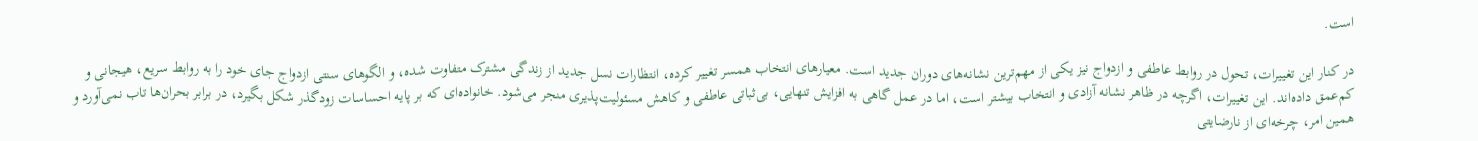است.

در کنار این تغییرات، تحول در روابط عاطفی و ازدواج نیز یکی از مهم‌ترین نشانه‌های دوران جدید است. معیارهای انتخاب همسر تغییر کرده، انتظارات نسل جدید از زندگی مشترک متفاوت شده، و الگوهای سنتی ازدواج جای خود را به روابط سریع، هیجانی و کم‌عمق داده‌اند. این تغییرات، اگرچه در ظاهر نشانه آزادی و انتخاب بیشتر است، اما در عمل گاهی به افزایش تنهایی، بی‌ثباتی عاطفی و کاهش مسئولیت‌پذیری منجر می‌شود. خانواده‌ای که بر پایه احساسات زودگذر شکل بگیرد، در برابر بحران‌ها تاب نمی‌آورد و همین امر، چرخه‌ای از نارضایتی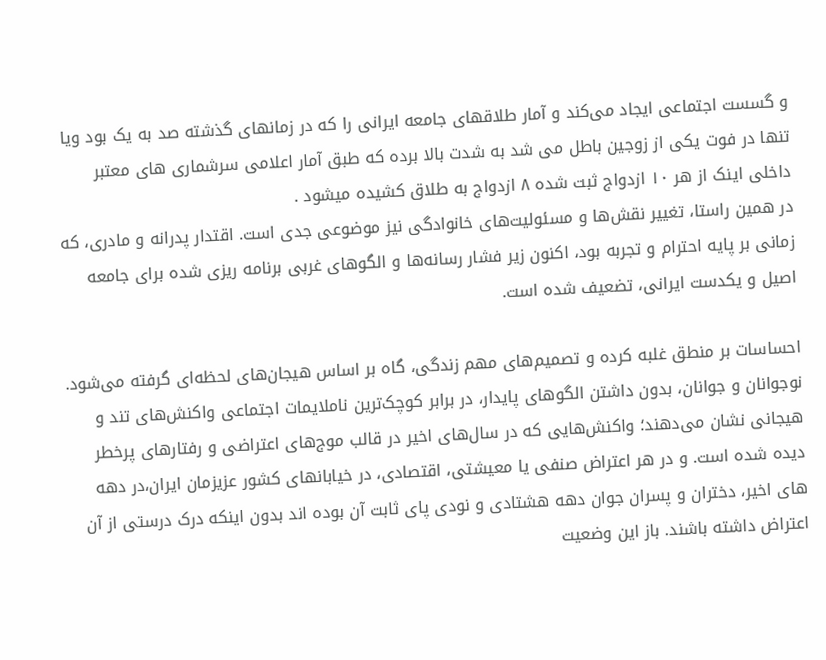و گسست اجتماعی ایجاد می‌کند و آمار طلاقهای جامعه ایرانی را که در زمانهای گذشته صد به یک بود ویا تنها در فوت یکی از زوجین باطل می شد به شدت بالا برده که طبق آمار اعلامی سرشماری های معتبر داخلی اینک از هر ۱۰ ازدواج ثبت شده ۸ ازدواج به طلاق کشیده میشود .
در همین راستا، تغییر نقش‌ها و مسئولیت‌های خانوادگی نیز موضوعی جدی است. اقتدار پدرانه و مادری، که زمانی بر پایه احترام و تجربه بود، اکنون زیر فشار رسانه‌ها و الگوهای غربی برنامه ریزی شده برای جامعه اصیل و یکدست ایرانی، تضعیف شده است.

احساسات بر منطق غلبه کرده و تصمیم‌های مهم زندگی، گاه بر اساس هیجان‌های لحظه‌ای گرفته می‌شود. نوجوانان و جوانان، بدون داشتن الگوهای پایدار، در برابر کوچک‌ترین ناملایمات اجتماعی واکنش‌های تند و هیجانی نشان می‌دهند؛ واکنش‌هایی که در سال‌های اخیر در قالب موج‌های اعتراضی و رفتارهای پرخطر دیده شده است. و در هر اعتراض صنفی یا معیشتی، اقتصادی، در خیابانهای کشور عزیزمان ایران،در دهه های اخیر، دختران و پسران جوان دهه هشتادی و نودی پای ثابت آن بوده اند بدون اینکه درک درستی از آن اعتراض داشته باشند. باز این وضعیت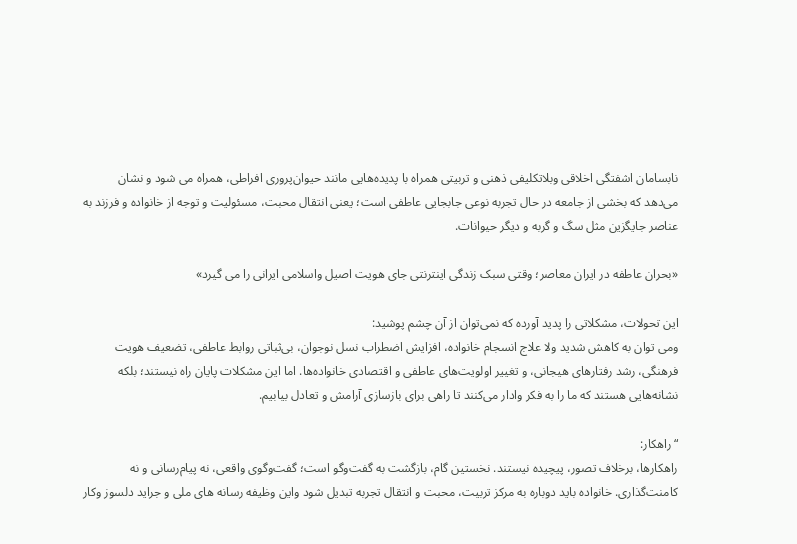نابسامان اشفتگی اخلاقی وبلاتکلیفی ذهنی و تربیتی همراه با پدیده‌هایی مانند حیوان‌پروری افراطی، همراه می شود و نشان می‌دهد که بخشی از جامعه در حال تجربه نوعی جابجایی عاطفی است؛ یعنی انتقال محبت، مسئولیت و توجه از خانواده و فرزند به عناصر جایگزین مثل سگ و گربه و دیگر حیوانات.

«بحران عاطفه در ایران معاصر؛ وقتی سبک زندگی اینترنتی جای هویت اصیل واسلامی ایرانی را می گیرد»

این تحولات، مشکلاتی را پدید آورده که نمی‌توان از آن چشم پوشید:
ومی توان به کاهش شدید ولا علاج انسجام خانواده، افزایش اضطراب نسل نوجوان، بی‌ثباتی روابط عاطفی، تضعیف هویت فرهنگی، رشد رفتارهای هیجانی، و تغییر اولویت‌های عاطفی و اقتصادی خانواده‌ها. اما این مشکلات پایان راه نیستند؛ بلکه نشانه‌هایی هستند که ما را به فکر وادار می‌کنند تا راهی برای بازسازی آرامش و تعادل بیابیم.

“راهکار:
راهکارها، برخلاف تصور، پیچیده نیستند. نخستین گام، بازگشت به گفت‌وگو است؛ گفت‌وگوی واقعی، نه پیام‌رسانی و نه کامنت‌گذاری. خانواده باید دوباره به مرکز تربیت، محبت و انتقال تجربه تبدیل شود واین وظیفه رسانه های ملی و جراید دلسوز وکار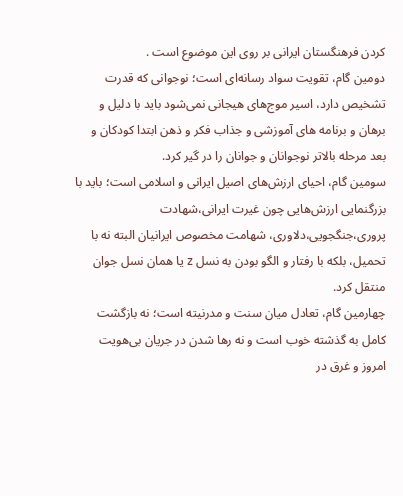کردن فرهنگستان ایرانی بر روی این موضوع است .
دومین گام، تقویت سواد رسانه‌ای است؛ نوجوانی که قدرت تشخیص دارد، اسیر موج‌های هیجانی نمی‌شود باید با دلیل و برهان و برنامه های آموزشی و جذاب فکر و ذهن ابتدا کودکان و بعد مرحله بالاتر نوجوانان و جوانان را در گیر کرد.
سومین گام، احیای ارزش‌های اصیل ایرانی و اسلامی است؛ باید با بزرگنمایی ارزش‌هایی چون غیرت ایرانی،شهادت پروری،جنگجویی،دلاوری، شهامت مخصوص ایرانیان البته نه با تحمیل، بلکه با رفتار و الگو بودن به نسل z یا همان نسل جوان منتقل کرد.
چهارمین گام، تعادل میان سنت و مدرنیته است؛ نه بازگشت کامل به گذشته خوب است و نه رها شدن در جریان بی‌هویت امروز و غرق در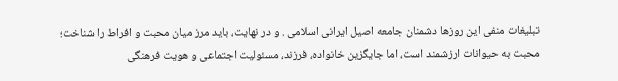تبلیغات منفی این روزها دشمنان جامعه اصیل ایرانی اسلامی . و در نهایت، باید مرز میان محبت و افراط را شناخت؛ محبت به حیوانات ارزشمند است، اما جایگزین خانواده، فرزند، مسئولیت اجتماعی و هویت فرهنگی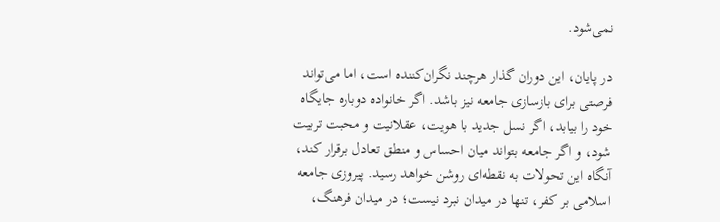نمی‌شود.

در پایان، این دوران گذار هرچند نگران‌کننده است، اما می‌تواند فرصتی برای بازسازی جامعه نیز باشد. اگر خانواده دوباره جایگاه خود را بیابد، اگر نسل جدید با هویت، عقلانیت و محبت تربیت شود، و اگر جامعه بتواند میان احساس و منطق تعادل برقرار کند، آنگاه این تحولات به نقطه‌ای روشن خواهد رسید. پیروزی جامعه اسلامی بر کفر، تنها در میدان نبرد نیست؛ در میدان فرهنگ،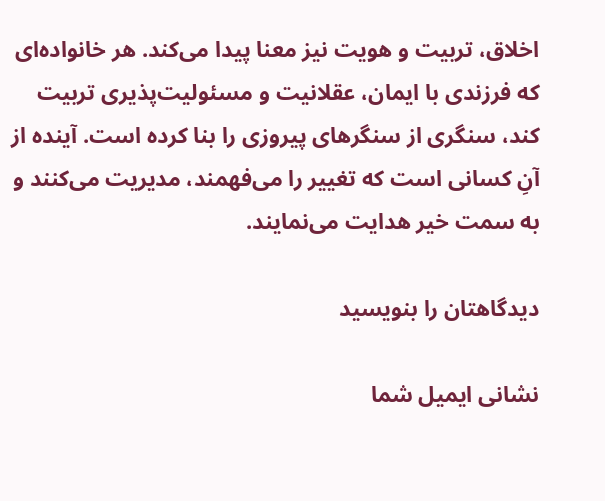اخلاق، تربیت و هویت نیز معنا پیدا می‌کند. هر خانواده‌ای که فرزندی با ایمان، عقلانیت و مسئولیت‌پذیری تربیت کند، سنگری از سنگرهای پیروزی را بنا کرده است. آینده از آنِ کسانی است که تغییر را می‌فهمند، مدیریت می‌کنند و به سمت خیر هدایت می‌نمایند.

دیدگاهتان را بنویسید

نشانی ایمیل شما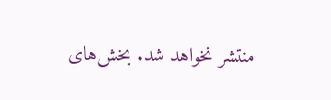منتشر نخواهد شد. بخش‌های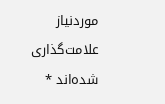موردنیاز علامت‌گذاری شده‌اند *